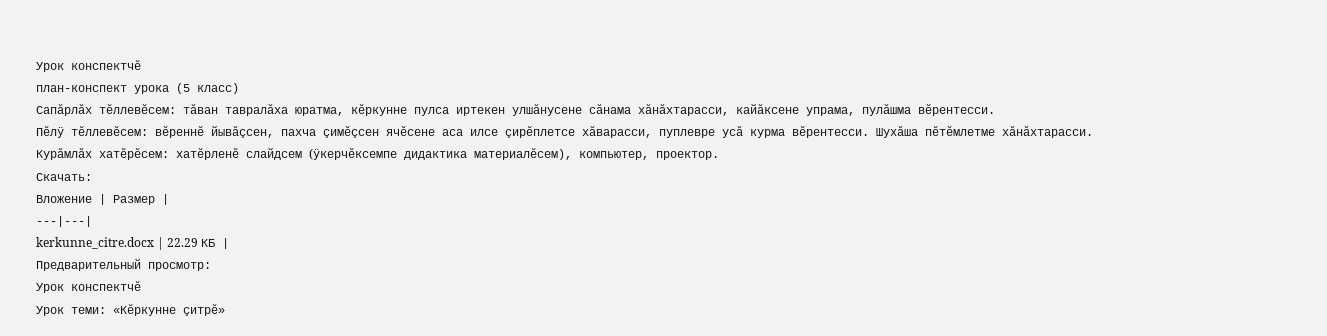Урок конспектчĕ
план-конспект урока (5 класс)
Сапăрлăх тĕллевĕсем: тăван тавралăха юратма, кĕркунне пулса иртекен улшăнусене сăнама хăнăхтарасси, кайăксене упрама, пулăшма вĕрентесси.
Пĕлÿ тĕллевĕсем: вĕреннĕ йывăçсен, пахча çимĕçсен ячĕсене аса илсе çирĕплетсе хăварасси, пуплевре усă курма вĕрентесси. Шухăша пĕтĕмлетме хăнăхтарасси.
Курăмлăх хатĕрĕсем: хатĕрленĕ слайдсем (ÿкерчĕксемпе дидактика материалĕсем), компьютер, проектор.
Скачать:
Вложение | Размер |
---|---|
kerkunne_citre.docx | 22.29 КБ |
Предварительный просмотр:
Урок конспектчĕ
Урок теми: «Кĕркунне çитрĕ»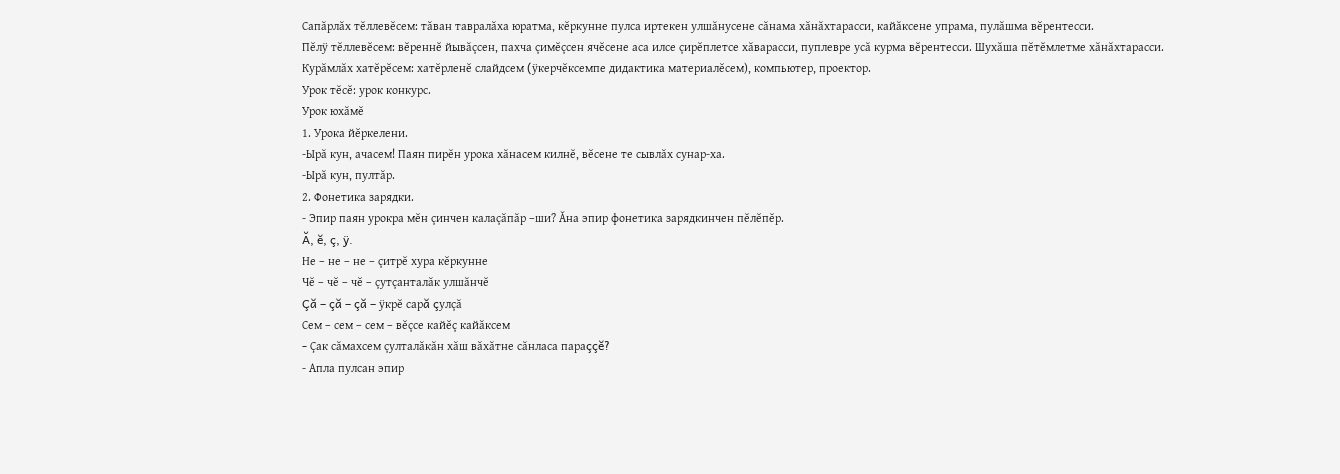Сапăрлăх тĕллевĕсем: тăван тавралăха юратма, кĕркунне пулса иртекен улшăнусене сăнама хăнăхтарасси, кайăксене упрама, пулăшма вĕрентесси.
Пĕлÿ тĕллевĕсем: вĕреннĕ йывăçсен, пахча çимĕçсен ячĕсене аса илсе çирĕплетсе хăварасси, пуплевре усă курма вĕрентесси. Шухăша пĕтĕмлетме хăнăхтарасси.
Курăмлăх хатĕрĕсем: хатĕрленĕ слайдсем (ÿкерчĕксемпе дидактика материалĕсем), компьютер, проектор.
Урок тĕсĕ: урок конкурс.
Урок юхăмĕ
1. Урока йĕркелени.
-Ырă кун, ачасем! Паян пирĕн урока хăнасем килнĕ, вĕсене те сывлăх сунар-ха.
-Ырă кун, пултăр.
2. Фонетика зарядки.
- Эпир паян урокра мĕн çинчен калаçăпăр –ши? Ăна эпир фонетика зарядкинчен пĕлĕпĕр.
Ă, ĕ, ç, ÿ.
Не – не – не – çитрĕ хура кĕркунне
Чĕ – чĕ – чĕ – çутçанталăк улшăнчĕ
Çă – çă – çă – ÿкрĕ сарă çулçă
Сем – сем – сем – вĕçсе кайĕç кайăксем
- Çак сăмахсем çулталăкăн хăш вăхăтне сăнласа параççĕ?
- Апла пулсан эпир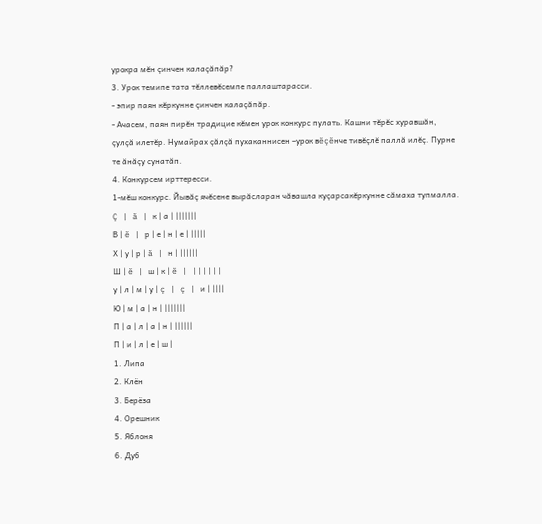урокра мĕн çинчен калаçăпăр?
3. Урок темипе тата тĕллевĕсемпе паллаштарасси.
- эпир паян кĕркунне çинчен калаçăпăр.
- Ачасем, паян пирĕн традицие кĕмен урок конкурс пулать. Кашни тĕрĕс хуравшăн, çулçă илетĕр. Нумайрах çăлçă пухаканнисен –урок вĕçĕнче тивĕçлĕ паллă илĕç. Пурне те ăнăçу сунатăп.
4. Конкурсем ирттересси.
1-мĕш конкурс. Йывăç ячĕсене вырăсларан чăвашла куçарсакĕркунне сăмаха тупмалла.
Ç | ă | к | а | |||||||
В | ĕ | р | е | н | е | |||||
Х | у | р | ă | н | ||||||
Ш | ĕ | ш | к | ĕ | ||||||
у | л | м | у | ç | ç | и | ||||
Ю | м | а | н | |||||||
П | а | л | а | н | ||||||
П | и | л | е | ш |
1. Липа
2. Клён
3. Берёза
4. Орешник
5. Яблоня
6. Дуб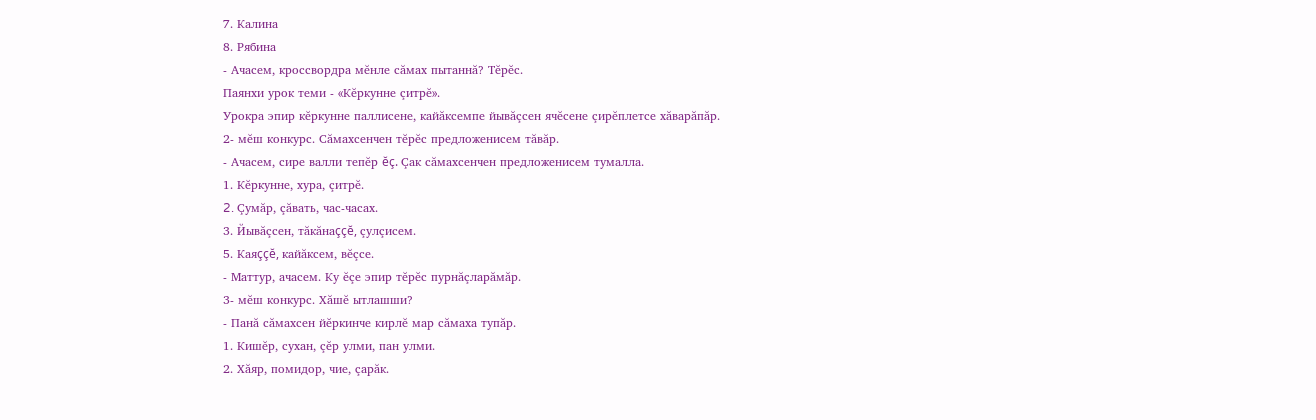7. Калина
8. Рябина
- Ачасем, кроссвордра мĕнле сăмах пытаннă? Тĕрĕс.
Паянхи урок теми - «Кĕркунне çитрĕ».
Урокра эпир кĕркунне паллисене, кайăксемпе йывăçсен ячĕсене çирĕплетсе хăварăпăр.
2- мĕш конкурс. Сăмахсенчен тĕрĕс предложенисем тăвăр.
- Ачасем, сире валли тепĕр ĕç. Çак сăмахсенчен предложенисем тумалла.
1. Кĕркунне, хура, çитрĕ.
2. Çумăр, çăвать, час-часах.
3. Йывăçсен, тăкăнаççĕ, çулçисем.
5. Каяççĕ, кайăксем, вĕçсе.
- Маттур, ачасем. Ку ĕçе эпир тĕрĕс пурнăçларăмăр.
3- мĕш конкурс. Хăшĕ ытлашши?
- Панă сăмахсен йĕркинче кирлĕ мар сăмаха тупăр.
1. Кишĕр, сухан, çĕр улми, пан улми.
2. Хăяр, помидор, чие, çарăк.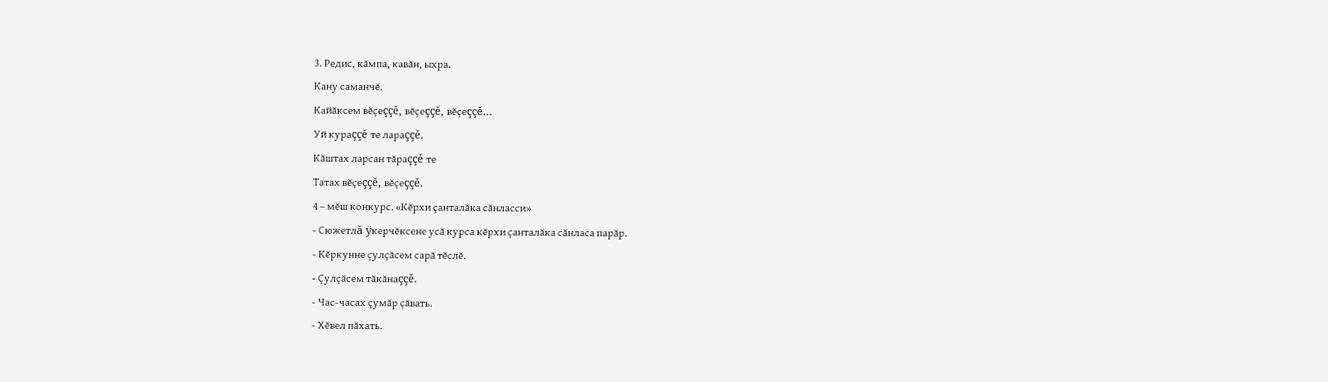3. Редис, кăмпа, кавăн, ыхра.
Кану саманчĕ.
Кайăксем вĕçеççĕ, вĕçеççĕ, вĕçеççĕ…
Уй кураççĕ те лараççĕ.
Кăштах ларсан тăраççĕ те
Татах вĕçеççĕ, вĕçеççĕ.
4 – мĕш конкурс. «Кĕрхи çанталăка сăнласси»
- Сюжетлă ÿкерчĕксене усă курса кĕрхи çанталăка сăнласа парăр.
- Кĕркунне çулçăсем сарă тĕслĕ.
- Çулçăсем тăкăнаççĕ.
- Час-часах çумăр çăвать.
- Хĕвел пăхать.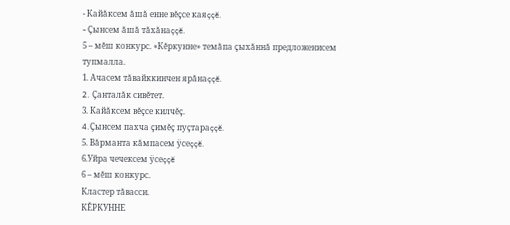- Кайăксем ăшă енне вĕçсе каяççĕ.
- Çынсем ăшă тăхăнаççĕ.
5 – мĕш конкурс. «Кĕркунне» темăпа çыхăннă предложенисем тупмалла.
1. Ачасем тăвайккинчен ярăнаççĕ.
2. Çанталăк сивĕтет.
3. Кайăксем вĕçсе килчĕç.
4.Çынсем пахча çимĕç пуçтараççĕ.
5. Вăрманта кăмпасем ÿсеççĕ.
6.Уйра чечексем ÿсеççĕ
6 – мĕш конкурс.
Кластер тăвасси.
КĚРКУННЕ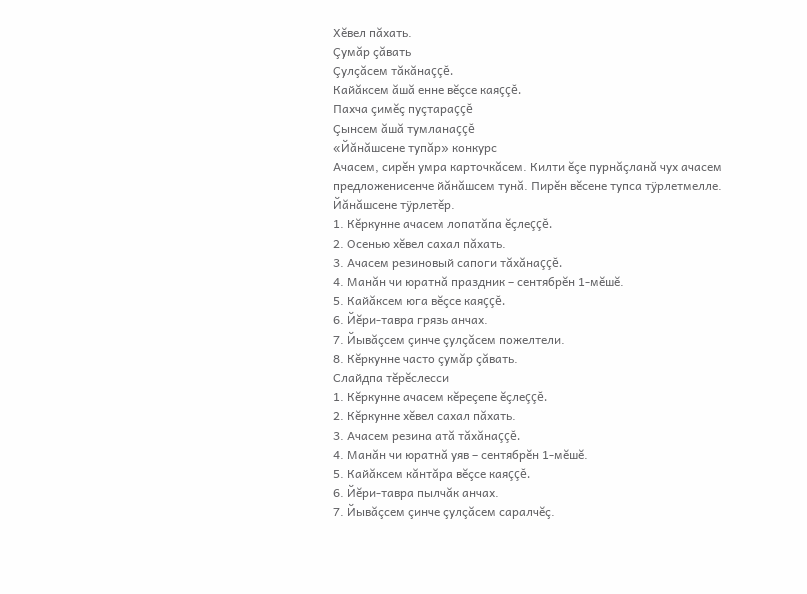Хĕвел пăхать.
Çумăр çăвать
Çулçăсем тăкăнаççĕ.
Кайăксем ăшă енне вĕçсе каяççĕ.
Пахча çимĕç пуçтараççĕ
Çынсем ăшă тумланаççĕ
«Йăнăшсене тупăр» конкурс
Ачасем, сирĕн умра карточкăсем. Килти ĕçе пурнăçланă чух ачасем предложенисенче йăнăшсем тунă. Пирĕн вĕсене тупса тÿрлетмелле.
Йăнăшсене тÿрлетěр.
1. Кĕркунне ачасем лопатăпа ĕçлеççĕ.
2. Осенью хĕвел сахал пăхать.
3. Ачасем резиновый сапоги тăхăнаççĕ.
4. Манăн чи юратнă праздник – сентябрĕн 1-мĕшĕ.
5. Кайăксем юга вĕçсе каяççĕ.
6. Йĕри-тавра грязь анчах.
7. Йывăçсем çинче çулçăсем пожелтели.
8. Кĕркунне часто çумăр çăвать.
Слайдпа тĕрĕслесси
1. Кĕркунне ачасем кĕреçепе ĕçлеççĕ.
2. Кĕркунне хĕвел сахал пăхать.
3. Ачасем резина атă тăхăнаççĕ.
4. Манăн чи юратнă уяв – сентябрĕн 1-мĕшĕ.
5. Кайăксем кăнтăра вĕçсе каяççĕ.
6. Йĕри-тавра пылчăк анчах.
7. Йывăçсем çинче çулçăсем саралчĕç.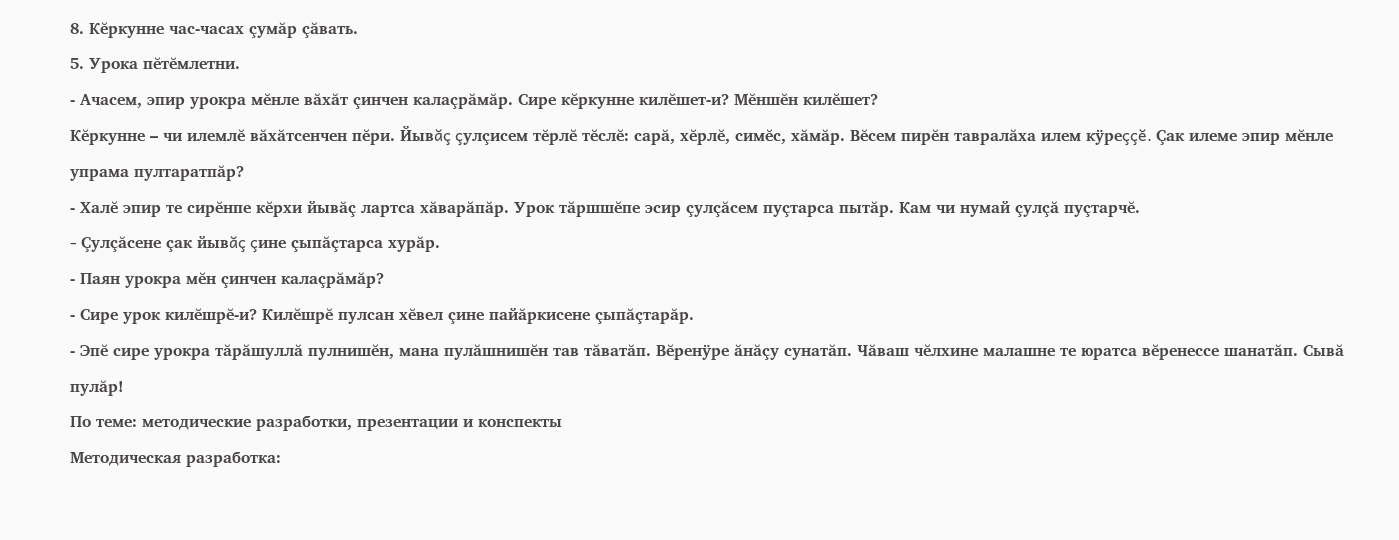8. Кĕркунне час-часах çумăр çăвать.
5. Урока пĕтĕмлетни.
- Ачасем, эпир урокра мĕнле вăхăт çинчен калаçрăмăр. Сире кĕркунне килĕшет-и? Мĕншĕн килĕшет?
Кĕркунне – чи илемлĕ вăхăтсенчен пĕри. Йывăç çулçисем тĕрлĕ тĕслĕ: сарă, хĕрлĕ, симĕс, хăмăр. Вĕсем пирĕн тавралăха илем кÿреççĕ. Çак илеме эпир мĕнле упрама пултаратпăр?
- Халĕ эпир те сирĕнпе кĕрхи йывăç лартса хăварăпăр. Урок тăршшĕпе эсир çулçăсем пуçтарса пытăр. Кам чи нумай çулçă пуçтарчĕ.
- Çулçăсене çак йывăç çине çыпăçтарса хурăр.
- Паян урокра мĕн çинчен калаçрăмăр?
- Сире урок килĕшрĕ-и? Килĕшрĕ пулсан хĕвел çине пайăркисене çыпăçтарăр.
- Эпĕ сире урокра тăрăшуллă пулнишĕн, мана пулăшнишĕн тав тăватăп. Вĕренÿре ăнăçу сунатăп. Чăваш чĕлхине малашне те юратса вĕренессе шанатăп. Сывă пулăр!
По теме: методические разработки, презентации и конспекты
Методическая разработка: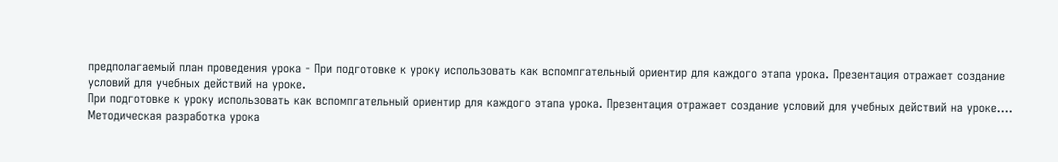предполагаемый план проведения урока - При подготовке к уроку использовать как вспомпгательный ориентир для каждого этапа урока. Презентация отражает создание условий для учебных действий на уроке.
При подготовке к уроку использовать как вспомпгательный ориентир для каждого этапа урока. Презентация отражает создание условий для учебных действий на уроке....
Методическая разработка урока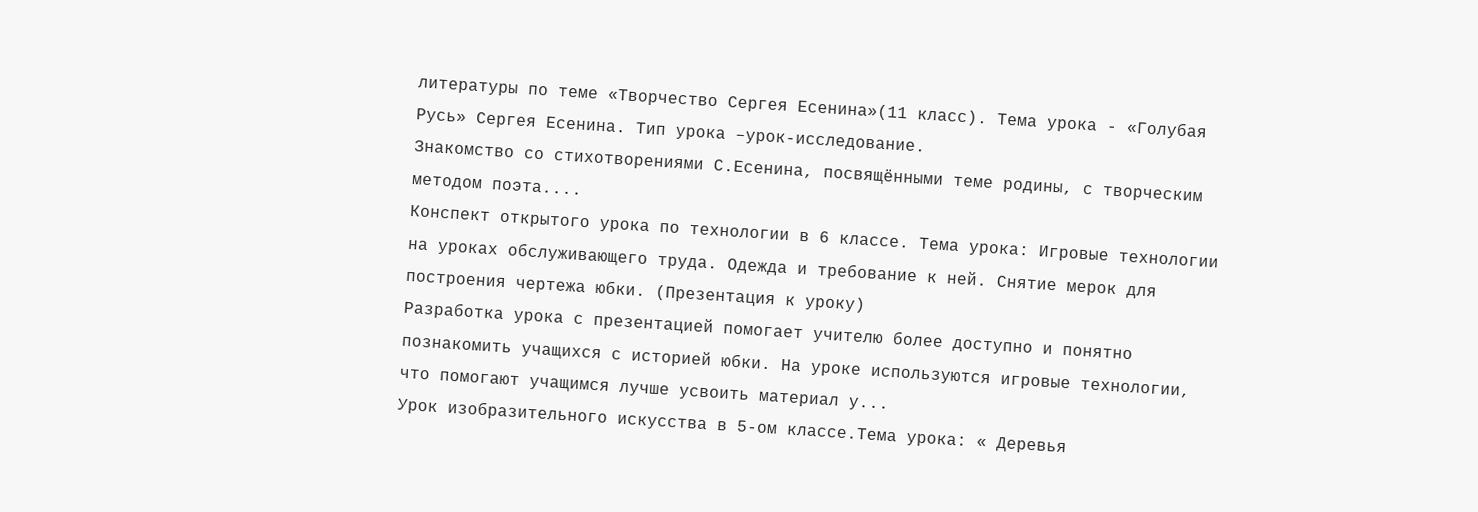литературы по теме «Творчество Сергея Есенина»(11 класс). Тема урока - «Голубая Русь» Сергея Есенина. Тип урока –урок-исследование.
Знакомство со стихотворениями С.Есенина, посвящёнными теме родины, с творческим методом поэта....
Конспект открытого урока по технологии в 6 классе. Тема урока: Игровые технологии на уроках обслуживающего труда. Одежда и требование к ней. Снятие мерок для построения чертежа юбки. (Презентация к уроку)
Разработка урока с презентацией помогает учителю более доступно и понятно познакомить учащихся с историей юбки. На уроке используются игровые технологии, что помогают учащимся лучше усвоить материал у...
Урок изобразительного искусства в 5-ом классе.Тема урока: « Деревья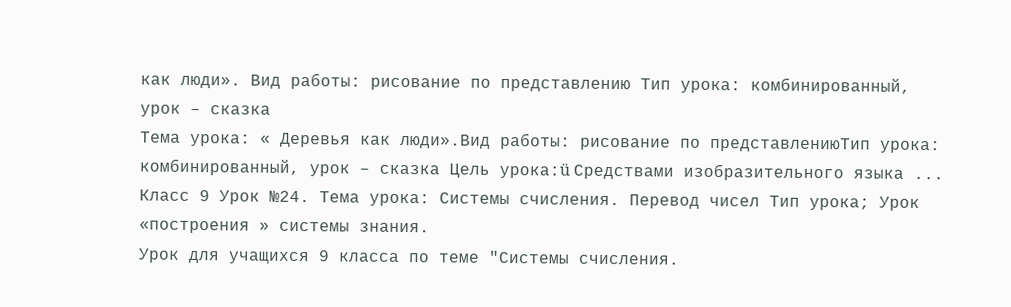как люди». Вид работы: рисование по представлению Тип урока: комбинированный, урок – сказка
Тема урока: « Деревья как люди».Вид работы: рисование по представлениюТип урока: комбинированный, урок – сказка Цель урока:ü Средствами изобразительного языка ...
Класс 9 Урок №24. Тема урока: Системы счисления. Перевод чисел Тип урока; Урок «построения » системы знания.
Урок для учащихся 9 класса по теме "Системы счисления.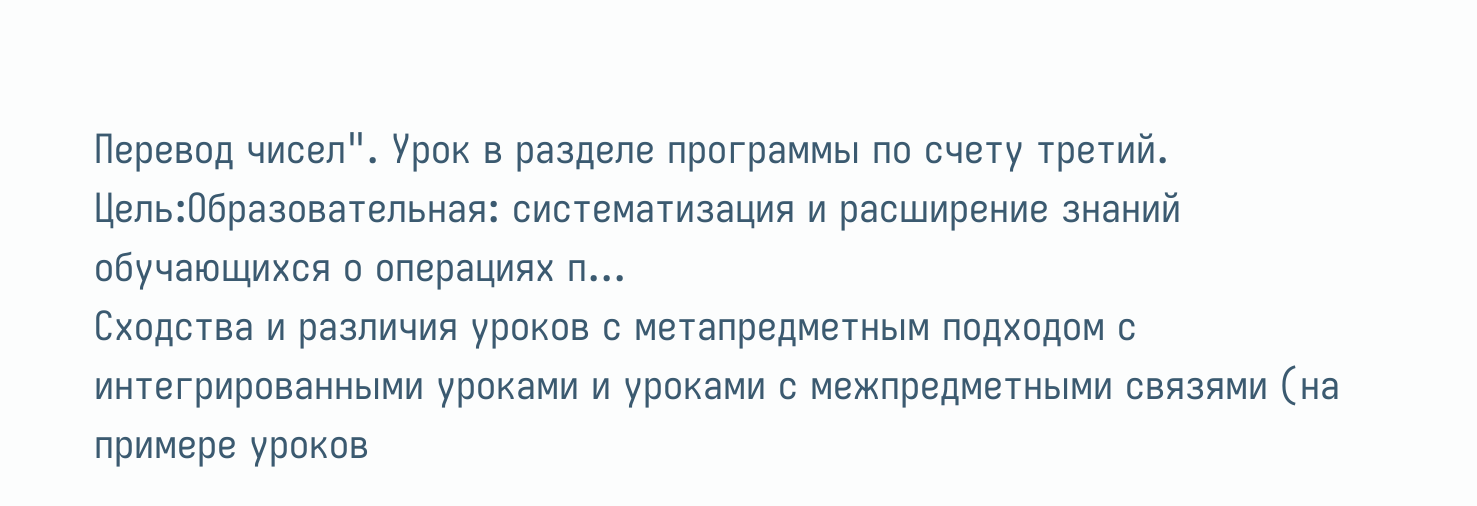Перевод чисел". Урок в разделе программы по счету третий. Цель:Образовательная: систематизация и расширение знаний обучающихся о операциях п...
Сходства и различия уроков с метапредметным подходом с интегрированными уроками и уроками с межпредметными связями (на примере уроков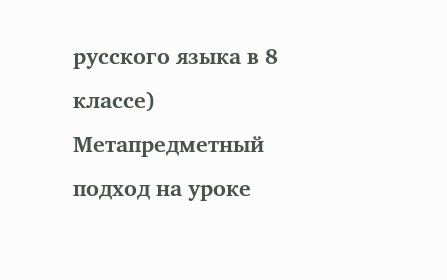русского языка в 8 классе) Метапредметный подход на уроке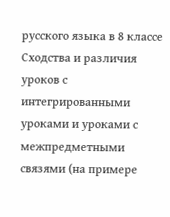русского языка в 8 классе
Сходства и различия уроков с интегрированными уроками и уроками с межпредметными связями (на примере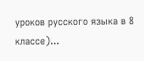уроков русского языка в 8 классе)...